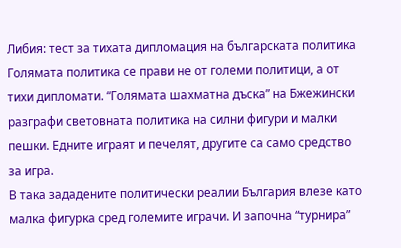Либия: тест за тихата дипломация на българската политика
Голямата политика се прави не от големи политици, а от тихи дипломати. “Голямата шахматна дъска” на Бжежински разграфи световната политика на силни фигури и малки пешки. Едните играят и печелят, другите са само средство за игра.
В така зададените политически реалии България влезе като малка фигурка сред големите играчи. И започна “турнира”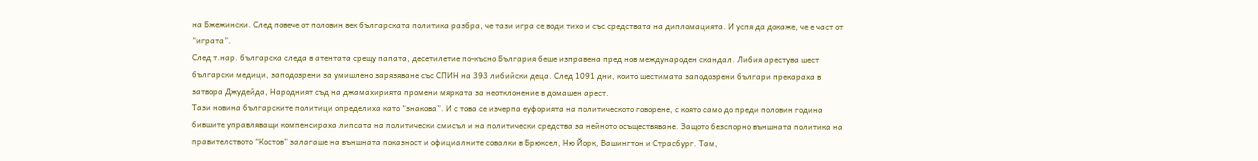на Бжежински. След повече от половин век българската политика разбра, че тази игра се води тихо и със средствата на дипломацията. И успя да докаже, че е част от “играта”.
След т.нар. българска следа в атентата срещу папата, десетилетие по-късно България беше изправена пред нов международен скандал. Либия арестува шест български медици, заподозрени за умишлено зарязяване със СПИН на 393 либийски деца. След 1091 дни, които шестимата заподозрени българи прекараха в затвора Джудейда, Народният съд на джамахирията промени мярката за неотклонение в домашен арест.
Тази новина българските политици определиха като “знакова”. И с това се изчерпа еуфорията на политическото говорене, с която само до преди половин година бившите управляващи компенсираха липсата на политически смисъл и на политически средства за нейното осъществяване. Защото безспорно външната политика на правителството “Костов” залагаше на външната показност и официалните совалки в Брюксел, Ню Йорк, Вашингтон и Страсбург. Там,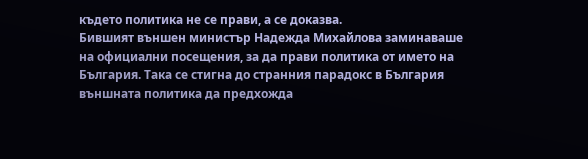където политика не се прави, а се доказва.
Бившият външен министър Надежда Михайлова заминаваше на официални посещения, за да прави политика от името на България. Така се стигна до странния парадокс в България външната политика да предхожда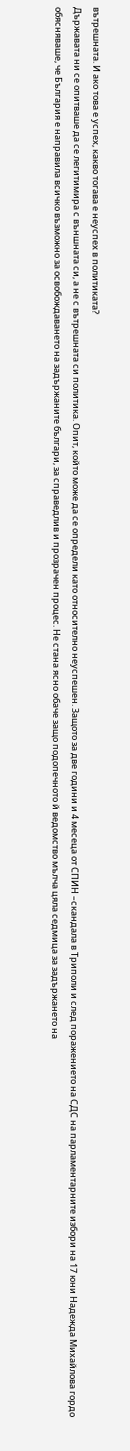вътрешната. И ако това е успех, какво тогава е неуспех в политиката?
Държавата ни се опитваше да се легитимира с външната си, а не с вътрешната си политика. Опит, който може да се определи като относително неуспешен. Защото за две години и 4 месеца от СПИН –скандала в Триполи и след поражението на СДС на парламентарните избори на 17 юни Надежда Михайлова гордо обясняваше, че България е направила всичко възможно за освобождаването на задържаните българи, за справедлив и прозрачен процес. Не стана ясно обаче защо подопечното й ведомство мълча цяла седмица за задържането на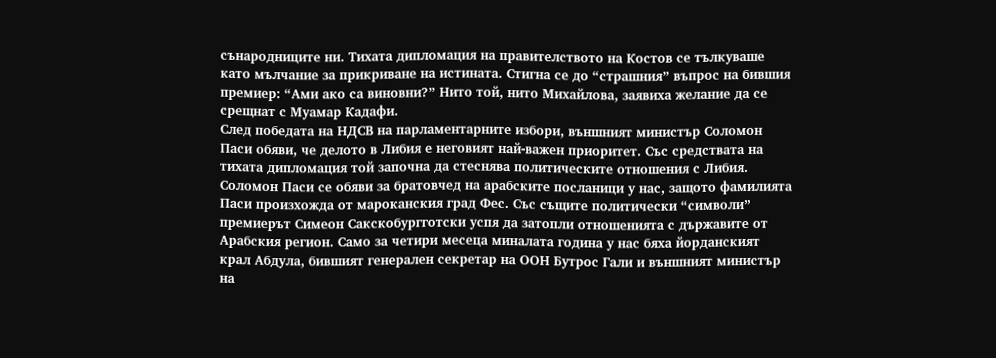сънародниците ни. Тихата дипломация на правителството на Костов се тълкуваше като мълчание за прикриване на истината. Стигна се до “страшния” въпрос на бившия премиер: “Ами ако са виновни?” Нито той, нито Михайлова, заявиха желание да се срещнат с Муамар Кадафи.
След победата на НДСВ на парламентарните избори, външният министър Соломон Паси обяви, че делото в Либия е неговият най-важен приоритет. Със средствата на тихата дипломация той започна да стеснява политическите отношения с Либия. Соломон Паси се обяви за братовчед на арабските посланици у нас, защото фамилията Паси произхожда от мароканския град Фес. Със същите политически “символи” премиерът Симеон Сакскобургготски успя да затопли отношенията с държавите от Арабския регион. Само за четири месеца миналата година у нас бяха йорданският крал Абдула, бившият генерален секретар на ООН Бутрос Гали и външният министър на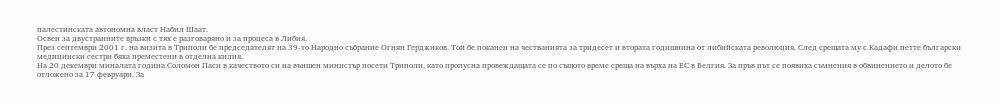палестинската автономна власт Набил Шаат.
Освен за двустранните връзки с тях е разговаряно и за процеса в Либия.
През септември 2001 г. на визита в Триполи бе председателят на 39-то Народно събрание Огнян Герджиков. Той бе поканен на честванията за тридесет и втората годишнина от либийската революция. След срещата му с Кадафи петте български медицински сестри бяха преместени в отделна килия.
На 20 декември миналата година Соломон Паси в качеството си на външен министър посети Триполи, като пропусна провеждащата се по същото време среща на върха на ЕС в Белгия. За пръв път се появиха съмнения в обвинението и делото бе отложено за 17 февруари. За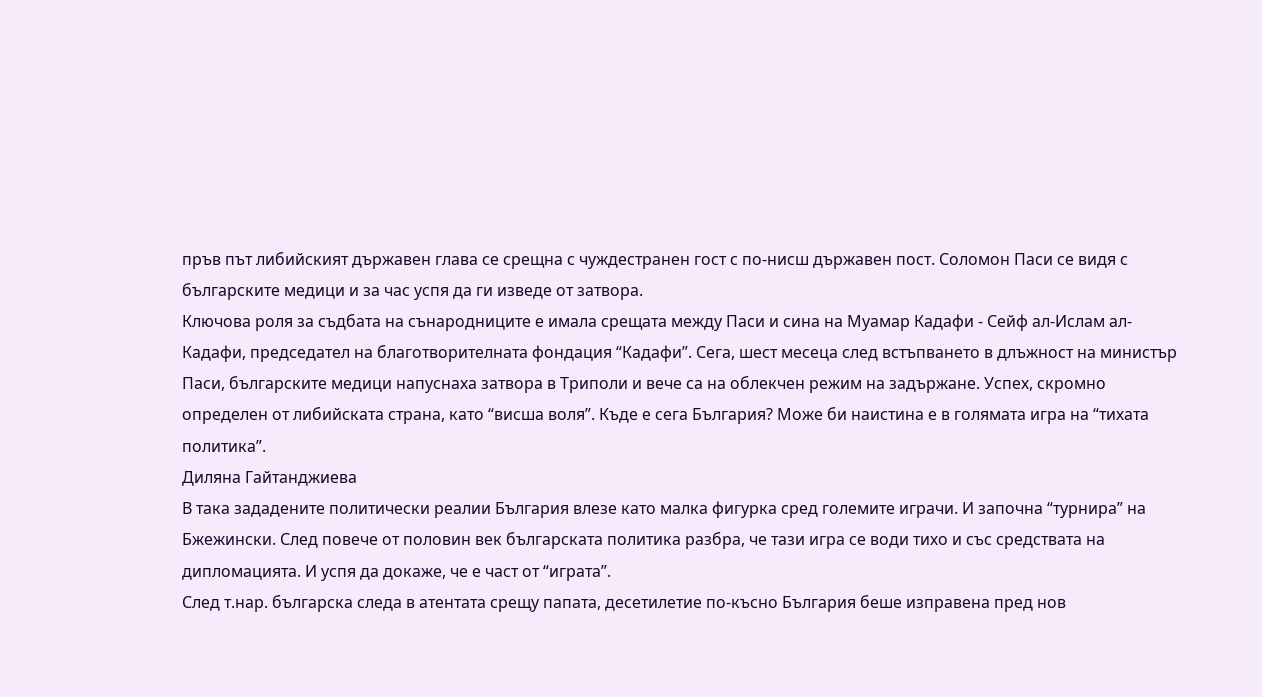пръв път либийският държавен глава се срещна с чуждестранен гост с по-нисш държавен пост. Соломон Паси се видя с българските медици и за час успя да ги изведе от затвора.
Ключова роля за съдбата на сънародниците е имала срещата между Паси и сина на Муамар Кадафи - Сейф ал-Ислам ал-Кадафи, председател на благотворителната фондация “Кадафи”. Сега, шест месеца след встъпването в длъжност на министър Паси, българските медици напуснаха затвора в Триполи и вече са на облекчен режим на задържане. Успех, скромно определен от либийската страна, като “висша воля”. Къде е сега България? Може би наистина е в голямата игра на “тихата политика”.
Диляна Гайтанджиева
В така зададените политически реалии България влезе като малка фигурка сред големите играчи. И започна “турнира” на Бжежински. След повече от половин век българската политика разбра, че тази игра се води тихо и със средствата на дипломацията. И успя да докаже, че е част от “играта”.
След т.нар. българска следа в атентата срещу папата, десетилетие по-късно България беше изправена пред нов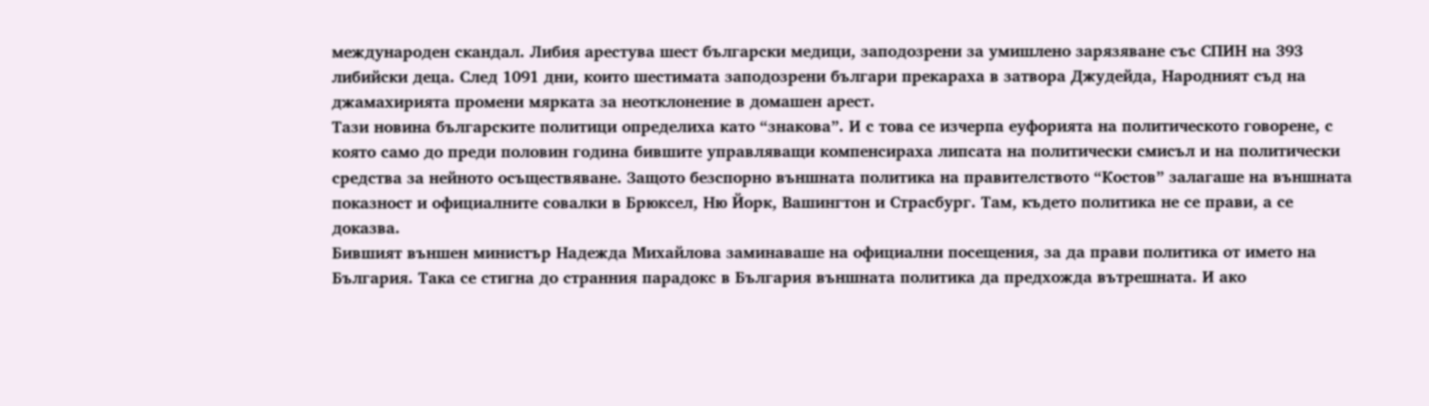международен скандал. Либия арестува шест български медици, заподозрени за умишлено зарязяване със СПИН на 393 либийски деца. След 1091 дни, които шестимата заподозрени българи прекараха в затвора Джудейда, Народният съд на джамахирията промени мярката за неотклонение в домашен арест.
Тази новина българските политици определиха като “знакова”. И с това се изчерпа еуфорията на политическото говорене, с която само до преди половин година бившите управляващи компенсираха липсата на политически смисъл и на политически средства за нейното осъществяване. Защото безспорно външната политика на правителството “Костов” залагаше на външната показност и официалните совалки в Брюксел, Ню Йорк, Вашингтон и Страсбург. Там, където политика не се прави, а се доказва.
Бившият външен министър Надежда Михайлова заминаваше на официални посещения, за да прави политика от името на България. Така се стигна до странния парадокс в България външната политика да предхожда вътрешната. И ако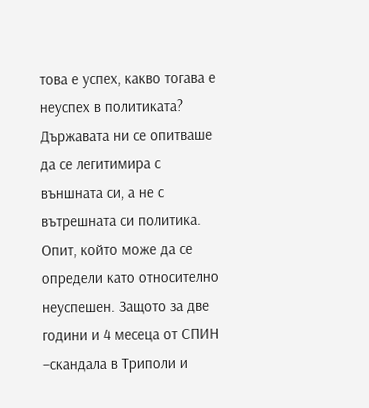това е успех, какво тогава е неуспех в политиката?
Държавата ни се опитваше да се легитимира с външната си, а не с вътрешната си политика. Опит, който може да се определи като относително неуспешен. Защото за две години и 4 месеца от СПИН –скандала в Триполи и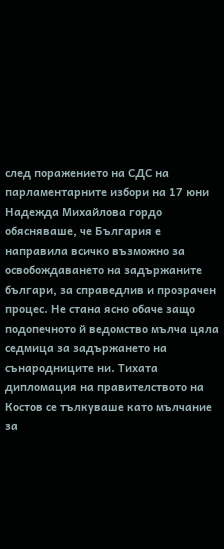след поражението на СДС на парламентарните избори на 17 юни Надежда Михайлова гордо обясняваше, че България е направила всичко възможно за освобождаването на задържаните българи, за справедлив и прозрачен процес. Не стана ясно обаче защо подопечното й ведомство мълча цяла седмица за задържането на сънародниците ни. Тихата дипломация на правителството на Костов се тълкуваше като мълчание за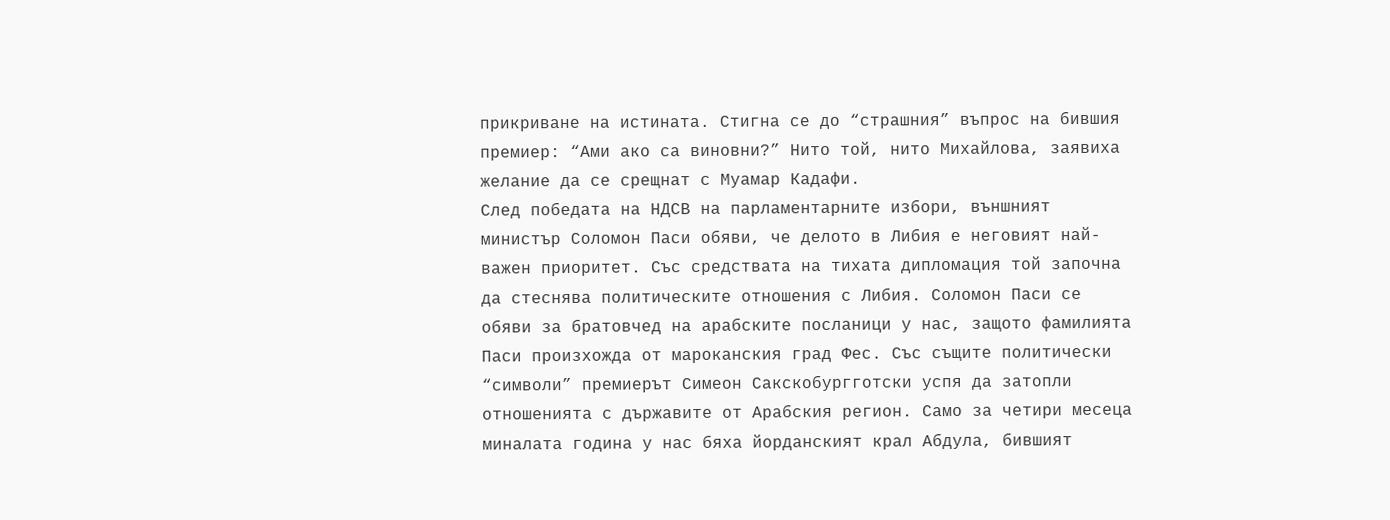прикриване на истината. Стигна се до “страшния” въпрос на бившия премиер: “Ами ако са виновни?” Нито той, нито Михайлова, заявиха желание да се срещнат с Муамар Кадафи.
След победата на НДСВ на парламентарните избори, външният министър Соломон Паси обяви, че делото в Либия е неговият най-важен приоритет. Със средствата на тихата дипломация той започна да стеснява политическите отношения с Либия. Соломон Паси се обяви за братовчед на арабските посланици у нас, защото фамилията Паси произхожда от мароканския град Фес. Със същите политически “символи” премиерът Симеон Сакскобургготски успя да затопли отношенията с държавите от Арабския регион. Само за четири месеца миналата година у нас бяха йорданският крал Абдула, бившият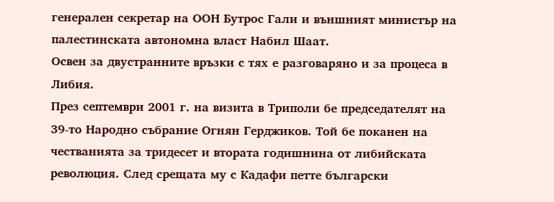генерален секретар на ООН Бутрос Гали и външният министър на палестинската автономна власт Набил Шаат.
Освен за двустранните връзки с тях е разговаряно и за процеса в Либия.
През септември 2001 г. на визита в Триполи бе председателят на 39-то Народно събрание Огнян Герджиков. Той бе поканен на честванията за тридесет и втората годишнина от либийската революция. След срещата му с Кадафи петте български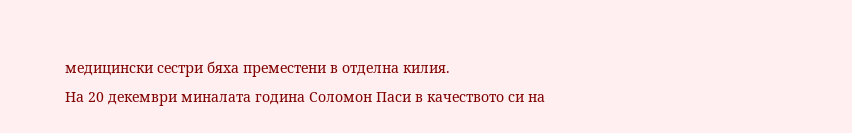медицински сестри бяха преместени в отделна килия.
На 20 декември миналата година Соломон Паси в качеството си на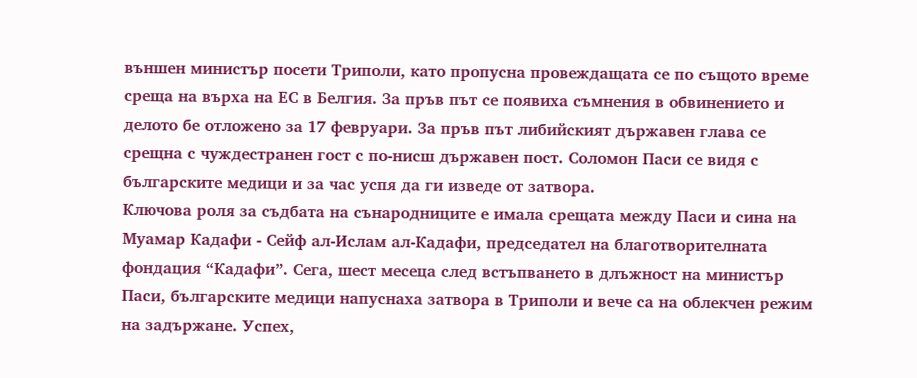външен министър посети Триполи, като пропусна провеждащата се по същото време среща на върха на ЕС в Белгия. За пръв път се появиха съмнения в обвинението и делото бе отложено за 17 февруари. За пръв път либийският държавен глава се срещна с чуждестранен гост с по-нисш държавен пост. Соломон Паси се видя с българските медици и за час успя да ги изведе от затвора.
Ключова роля за съдбата на сънародниците е имала срещата между Паси и сина на Муамар Кадафи - Сейф ал-Ислам ал-Кадафи, председател на благотворителната фондация “Кадафи”. Сега, шест месеца след встъпването в длъжност на министър Паси, българските медици напуснаха затвора в Триполи и вече са на облекчен режим на задържане. Успех,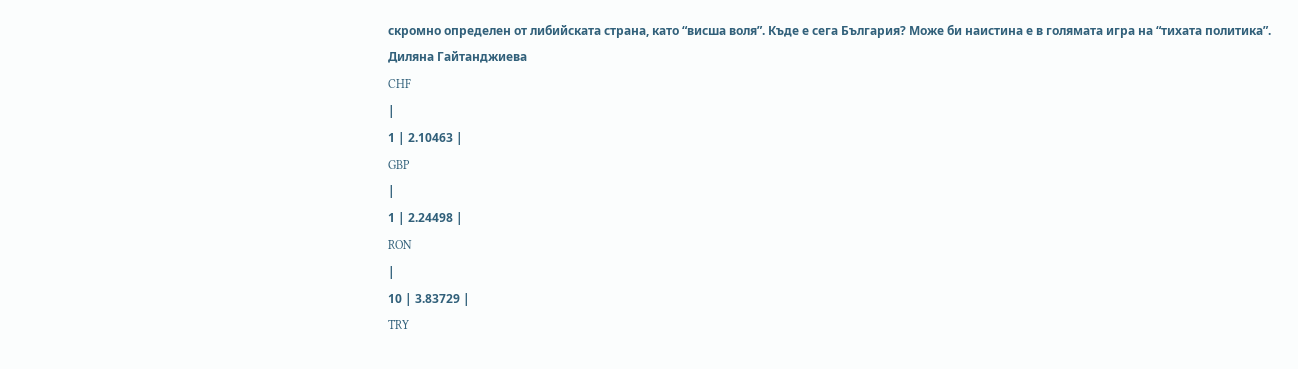скромно определен от либийската страна, като “висша воля”. Къде е сега България? Може би наистина е в голямата игра на “тихата политика”.
Диляна Гайтанджиева
CHF
|
1 | 2.10463 |
GBP
|
1 | 2.24498 |
RON
|
10 | 3.83729 |
TRY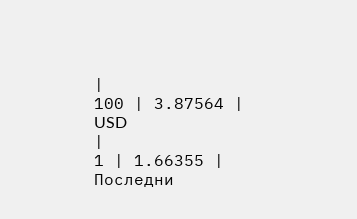|
100 | 3.87564 |
USD
|
1 | 1.66355 |
Последни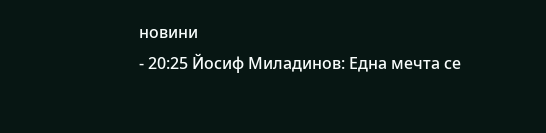новини
- 20:25 Йосиф Миладинов: Една мечта се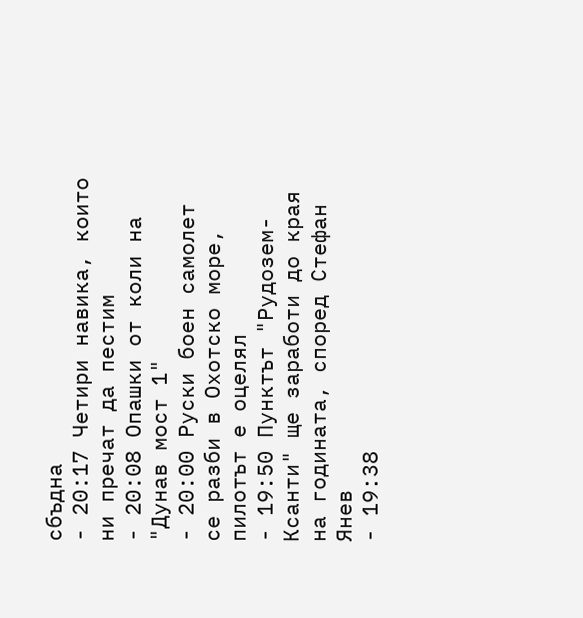сбъдна
- 20:17 Четири навика, които ни пречат да пестим
- 20:08 Опашки от коли на "Дунав мост 1"
- 20:00 Руски боен самолет се разби в Охотско море, пилотът е оцелял
- 19:50 Пунктът "Рудозем-Ксанти" ще заработи до края на годината, според Стефан Янев
- 19:38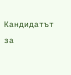Кандидатът за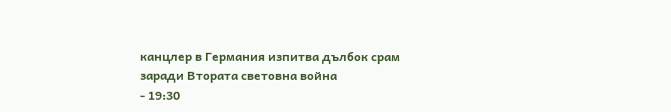канцлер в Германия изпитва дълбок срам заради Втората световна война
- 19:30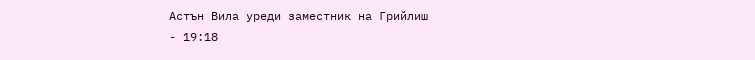Астън Вила уреди заместник на Грийлиш
- 19:18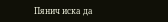Пянич иска да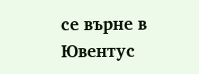се върне в Ювентус